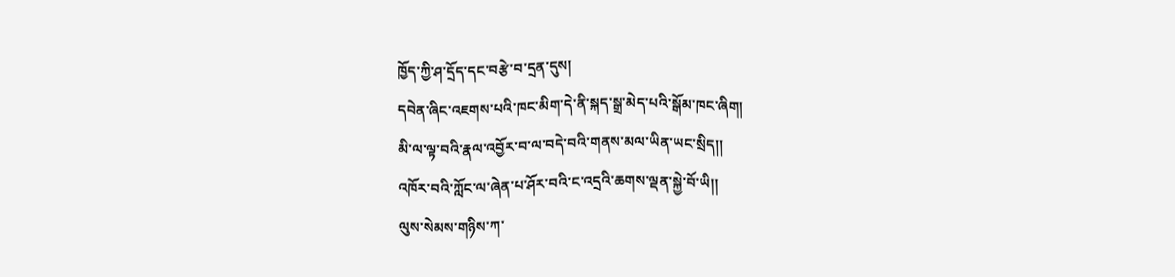ཁྱོད་ཀྱི་ཤ་དྲོད་དང་བརྩེ་བ་དྲན་དུས།
དབེན་ཞིང་འཇགས་པའི་ཁང་མིག་དེ་ནི་སྐད་སྒྲ་མེད་པའི་སྒོམ་ཁང་ཞིག།
མི་ལ་ལྟ་བའི་རྣལ་འབྱོར་བ་ལ་བདེ་བའི་གནས་མལ་ཡིན་ཡང་སྲིད།།
འཁོར་བའི་ཀློང་ལ་ཞེན་པ་ཤོར་བའི་ང་འདྲའི་ཆགས་ལྡན་སྐྱེ་བོ་ཡི།།
ལུས་སེམས་གཉིས་ཀ་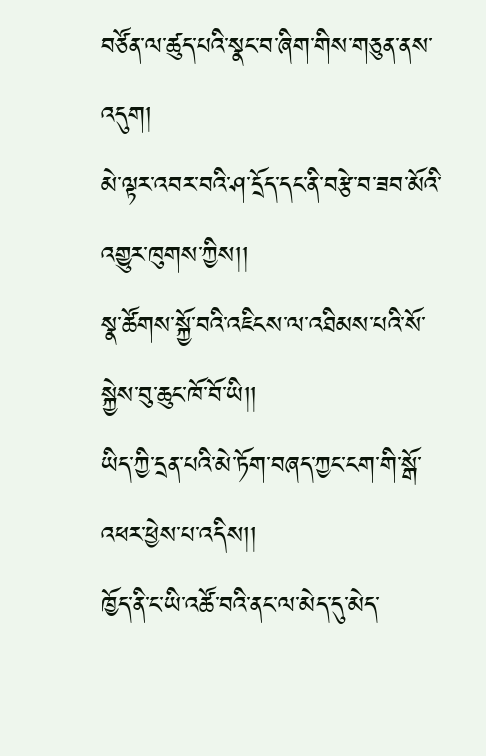བཙོན་ལ་ཚུད་པའི་སྣང་བ་ཞིག་གིས་གཅུན་ནས་འདུག།
མེ་ལྟར་འབར་བའི་ཤ་དྲོད་དང་ནི་བརྩེ་བ་ཟབ་མོའི་འགྱུར་ཁུགས་ཀྱིས།།
སྣ་ཚོགས་སྐྱོ་བའི་འཇིངས་ལ་འཐིམས་པའི་སོ་སྐྱེས་བུ་ཆུང་ཁོ་བོ་ཡི།།
ཡིད་ཀྱི་དྲན་པའི་མེ་ཏོག་བཞད་ཀྱང་ངག་གི་སྒོ་འཕར་ཕྱེས་པ་འདིས།།
ཁྱོད་ནི་ང་ཡི་འཚོ་བའི་ནང་ལ་མེད་དུ་མེད་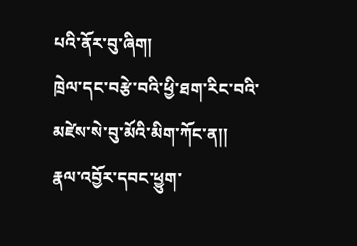པའི་ནོར་བུ་ཞིག།
ཁྲེལ་དང་བརྩེ་བའི་ཕྱི་ཐག་རིང་བའི་མཛེས་སེ་བུ་མོའི་མིག་ཀོང་ན།།
རྣལ་འབྱོར་དབང་ཕྱུག་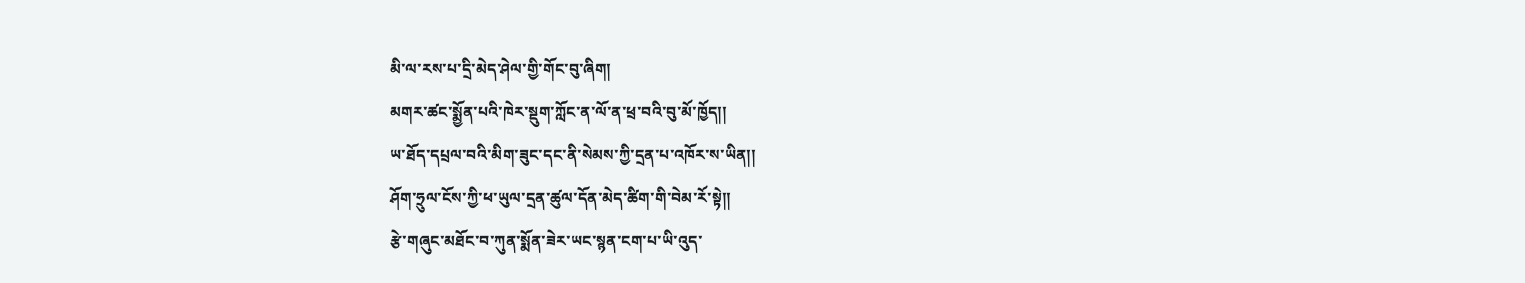མི་ལ་རས་པ་དྲི་མེད་ཤེལ་གྱི་གོང་བུ་ཞིག།
མགར་ཚང་སྨྱོན་པའི་ཁེར་སྡུག་ཀློང་ན་ལོ་ན་ཕྲ་བའི་བུ་མོ་ཁྱོད།།
ཡ་ཐོད་དཔྲལ་བའི་མིག་ཟུང་དང་ནི་སེམས་ཀྱི་དྲན་པ་འཁོར་ས་ཡིན།།
ཤོག་ཧྲུལ་ངོས་ཀྱི་ཕ་ཡུལ་དྲན་ཚུལ་དོན་མེད་ཚིག་གི་བེམ་རོ་སྟེ།།
རྩེ་གཞུང་མཐོང་བ་ཀུན་སྨོན་ཟེར་ཡང་སྙན་ངག་པ་ཡི་འུད་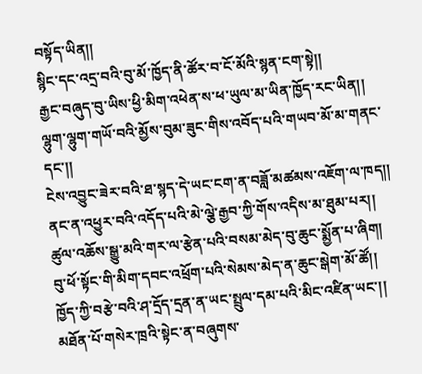བསྟོད་ཡིན།།
སྙིང་དང་འདྲ་བའི་བུ་མོ་ཁྱོད་ནི་ཚོར་བ་ངོ་མོའི་སྙན་ངག་སྟེ།།
རྒྱང་བཞུད་བུ་ཡིས་ཕྱི་མིག་འཕེན་ས་ཕ་ཡུལ་མ་ཡིན་ཁྱོད་རང་ཡིན།།
ལྷུག་ལྷུག་གཡོ་བའི་མྱོས་བུམ་ཟུང་གིས་འབོད་པའི་གཡབ་མོ་མ་གནང་དང་།།
ངེས་འབྱུང་ཟེར་བའི་ཐ་སྙད་དེ་ཡང་ངག་ན་བཟློ་མཚམས་འཇོག་ལ་ཁད།།
ནང་ན་འཕྱུར་བའི་འདོད་པའི་མེ་ལྕེ་རྒྱབ་ཀྱི་གོས་འདིས་མ་ཐུམ་པར།།
ཚུལ་འཆོས་སྒྱུ་མའི་གར་ལ་རྩེན་པའི་བསམ་མེད་བུ་ཆུང་སྨྱོན་པ་ཞིག།
བུ་ཕོ་སྟོང་གི་མིག་དབང་འཕྲོག་པའི་སེམས་མེད་ན་ཆུང་སྒེག་མོ་ཚོ།།
ཁྱོད་ཀྱི་བརྩེ་བའི་ཤ་དྲོད་དྲན་ན་ཡང་སྤྲུལ་དམ་པའི་མིང་འཛིན་ཡང་།།
མཐོན་པོ་གསེར་ཁྲའི་སྟེང་ན་བཞུགས་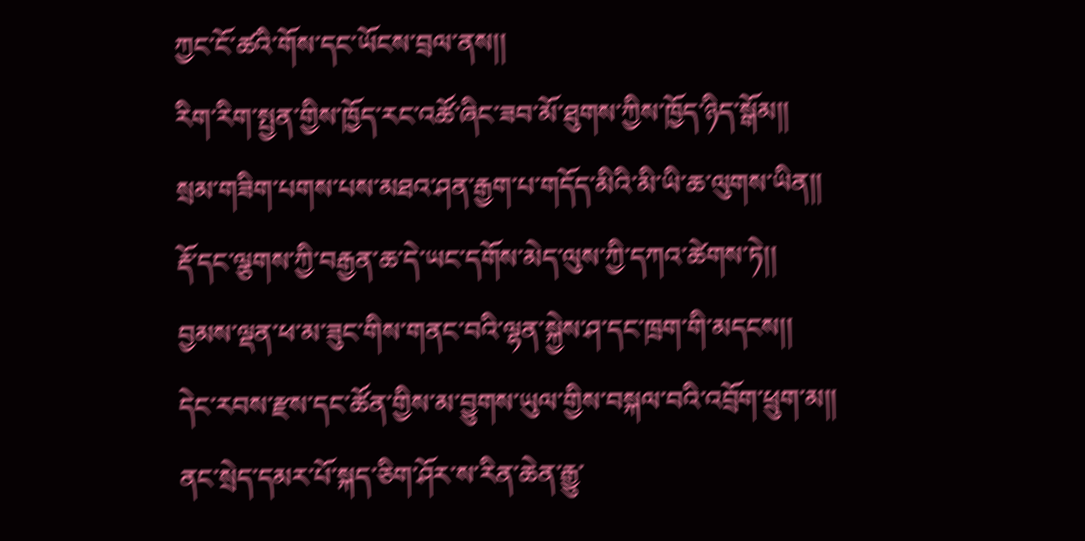ཀྱང་ངོ་ཚའི་གོས་དང་ཡོངས་བྲལ་ནས།།
རིག་རིག་སྤྱན་གྱིས་ཁྱོད་རང་འཚོ་ཞིང་ཟབ་མོ་ཐུགས་ཀྱིས་ཁྱོད་ཉིད་སྒོམ།།
སྲམ་གཟིག་པགས་པས་མཐའ་ཤན་རྒྱག་པ་གདོད་མིའི་མི་ཡི་ཆ་ལུགས་ཡིན།།
རྡོ་དང་ལྕགས་ཀྱི་བརྒྱན་ཆ་དེ་ཡང་དགོས་མེད་ལུས་ཀྱི་དཀའ་ཚེགས་ཏེ།།
བྱམས་ལྡན་ཕ་མ་ཟུང་གིས་གནང་བའི་ལྷན་སྐྱེས་ཤ་དང་ཁྲག་གི་མདངས།།
དེང་རབས་རྫས་དང་ཚོན་གྱིས་མ་བྱུགས་ཡུལ་གྱིས་བསྐལ་བའི་འབྲོག་ཕྲུག་མ།།
ནང་སྲེད་དམར་པོ་སྐད་ཅིག་ཤོར་ས་རིན་ཆེན་རྒྱུ་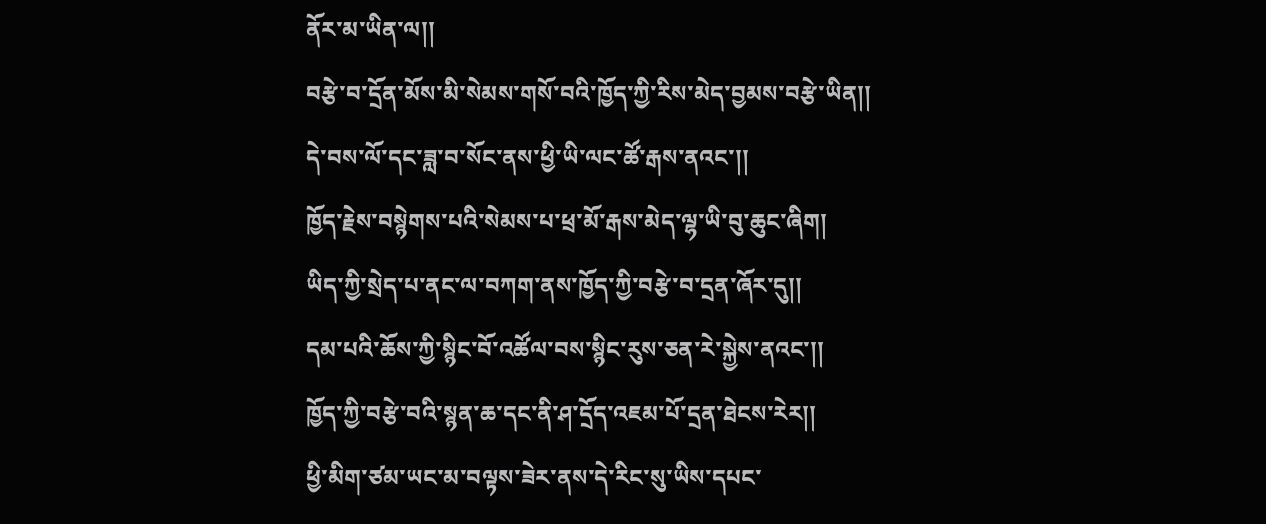ནོར་མ་ཡིན་ལ།།
བརྩེ་བ་དྲོན་མོས་མི་སེམས་གསོ་བའི་ཁྱོད་ཀྱི་རིས་མེད་བྱམས་བརྩེ་ཡིན།།
དེ་བས་ལོ་དང་ཟླ་བ་སོང་ནས་ཕྱི་ཡི་ལང་ཚོ་རྒས་ནའང་།།
ཁྱོད་རྗེས་བསྙེགས་པའི་སེམས་པ་ཕྲ་མོ་རྒས་མེད་ལྷ་ཡི་བུ་ཆུང་ཞིག།
ཡིད་ཀྱི་སྲེད་པ་ནང་ལ་བཀག་ནས་ཁྱོད་ཀྱི་བརྩེ་བ་དྲན་ཞོར་དུ།།
དམ་པའི་ཆོས་ཀྱི་སྙིང་བོ་འཚོལ་བས་སྙིང་རུས་ཅན་རེ་སྐྱེས་ནའང་།།
ཁྱོད་ཀྱི་བརྩེ་བའི་སྙན་ཆ་དང་ནི་ཤ་དྲོད་འཇམ་པོ་དྲན་ཐེངས་རེར།།
ཕྱི་མིག་ཙམ་ཡང་མ་བལྟས་ཟེར་ནས་དེ་རིང་སུ་ཡིས་དཔང་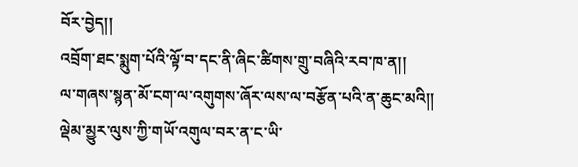བོར་བྱེད།།
འབྲོག་ཐང་སྨུག་པོའི་ལྟོ་བ་དང་ནི་ཞིང་ཚིགས་གྲུ་བཞིའི་རབ་ཁ་ན།།
ལ་གཞས་སྙན་མོ་ངག་ལ་འགུགས་ཞོར་ལས་ལ་བརྩོན་པའི་ན་ཆུང་མའི།།
ལྡེམ་མྱུར་ལུས་ཀྱི་གཡོ་འགུལ་བར་ན་ང་ཡི་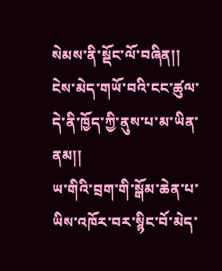སེམས་ནི་སྡོང་ལོ་བཞིན།།
ངེས་མེད་གཡོ་བའི་ངང་ཚུལ་དེ་ནི་ཁྱོད་ཀྱི་ནུས་པ་མ་ཡིན་ནམ།།
ཡ་གིའི་བྲག་གི་སྒོམ་ཆེན་པ་ཡིས་འཁོར་བར་སྙིང་བོ་མེད་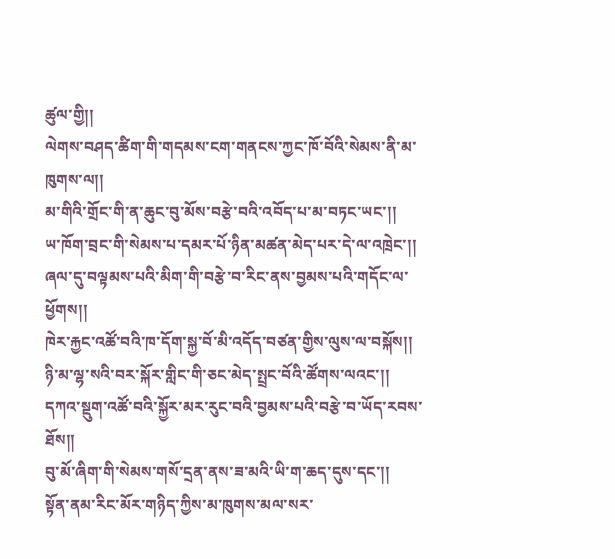ཚུལ་གྱི།།
ལེགས་བཤད་ཚིག་གི་གདམས་ངག་གནངས་ཀྱང་ཁོ་བོའི་སེམས་ནི་མ་ཁུགས་ལ།།
མ་གིའི་གྲོང་གི་ན་ཆུང་བུ་མོས་བརྩེ་བའི་འབོད་པ་མ་བཏང་ཡང་།།
ཡ་ཁོག་བྲང་གི་སེམས་པ་དམར་པོ་ཉིན་མཚན་མེད་པར་དེ་ལ་འཁྲེང་།།
ཞལ་དུ་བལྟམས་པའི་མིག་གི་བརྩེ་བ་རིང་ནས་བྱམས་པའི་གདོང་ལ་ཕྱོགས།།
ཁེར་རྐྱང་འཚོ་བའི་ཁ་དོག་སྐྱ་བོ་མི་འདོད་བཙན་གྱིས་ལུས་ལ་བསྐོས།།
ཉི་མ་ལྷ་སའི་བར་སྐོར་གླིང་གི་ཅང་མེད་སྤྲང་བོའི་ཚོགས་ལའང་།།
དཀའ་སྡུག་འཚོ་བའི་སྐྱོར་མར་རུང་བའི་བྱམས་པའི་བརྩེ་བ་ཡོད་རབས་ཐོས།།
བུ་མོ་ཞིག་གི་སེམས་གསོ་དྲན་ནས་ཟ་མའི་ཡི་ག་ཆད་དུས་དང་།།
སྟོན་ནམ་རིང་མོར་གཉིད་ཀྱིས་མ་ཁུགས་མལ་སར་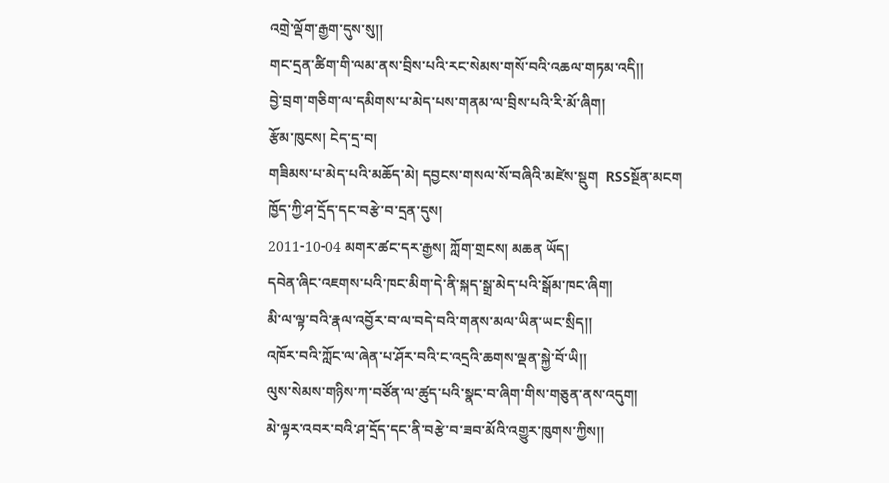འགྲེ་ལྡོག་རྒྱག་དུས་སུ།།
གང་དྲན་ཚིག་གི་ལམ་ནས་བྲིས་པའི་རང་སེམས་གསོ་བའི་འཆལ་གཏམ་འདི།།
བྱེ་བྲག་གཅིག་ལ་དམིགས་པ་མེད་པས་གནམ་ལ་བྲིས་པའི་རི་མོ་ཞིག།
རྩོམ་ཁུངས། ངེད་དྲ་བ།
གཟིམས་པ་མེད་པའི་མཆོད་མེ། དབྱངས་གསལ་སོ་བཞིའི་མཛེས་སྡུག  RSSསྔོན་མངག
ཁྱོད་ཀྱི་ཤ་དྲོད་དང་བརྩེ་བ་དྲན་དུས།
2011-10-04 མགར་ཚང་དར་རྒྱས། ཀློག་གྲངས། མཆན ཡོད།
དབེན་ཞིང་འཇགས་པའི་ཁང་མིག་དེ་ནི་སྐད་སྒྲ་མེད་པའི་སྒོམ་ཁང་ཞིག།
མི་ལ་ལྟ་བའི་རྣལ་འབྱོར་བ་ལ་བདེ་བའི་གནས་མལ་ཡིན་ཡང་སྲིད།།
འཁོར་བའི་ཀློང་ལ་ཞེན་པ་ཤོར་བའི་ང་འདྲའི་ཆགས་ལྡན་སྐྱེ་བོ་ཡི།།
ལུས་སེམས་གཉིས་ཀ་བཙོན་ལ་ཚུད་པའི་སྣང་བ་ཞིག་གིས་གཅུན་ནས་འདུག།
མེ་ལྟར་འབར་བའི་ཤ་དྲོད་དང་ནི་བརྩེ་བ་ཟབ་མོའི་འགྱུར་ཁུགས་ཀྱིས།།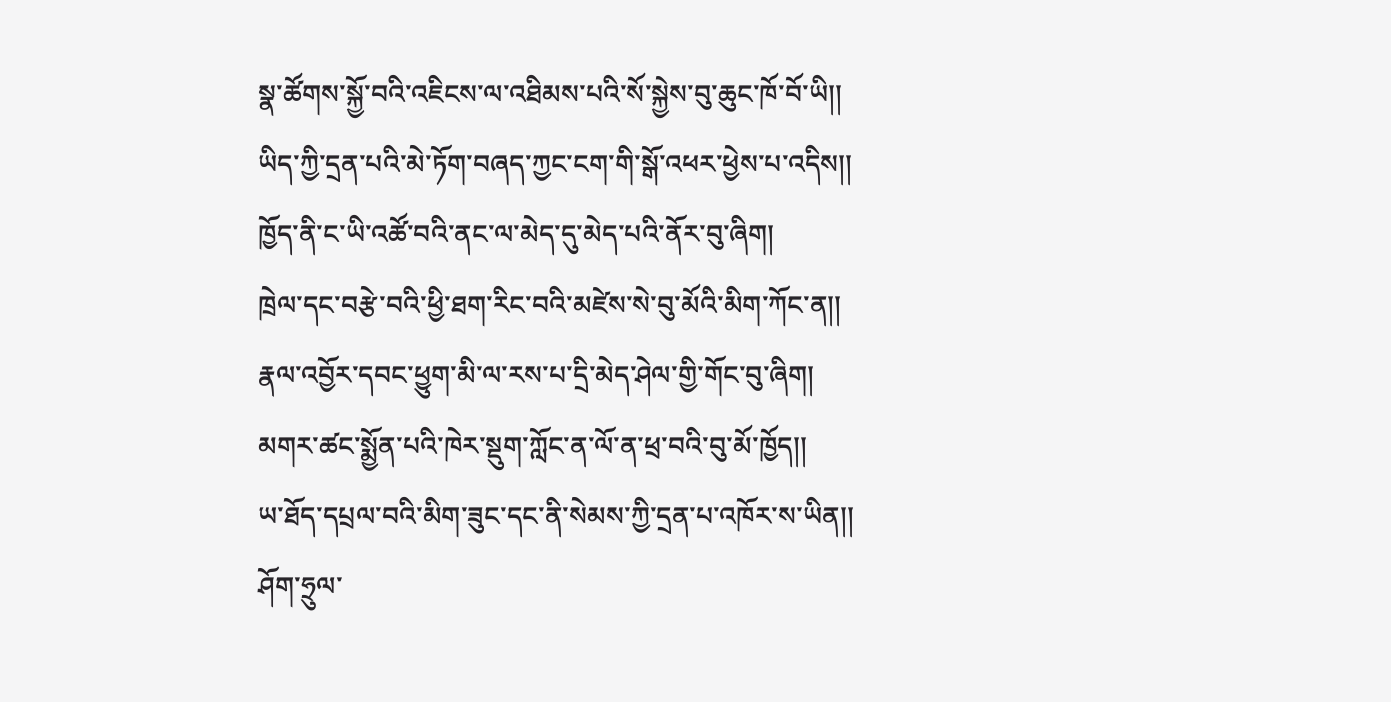སྣ་ཚོགས་སྐྱོ་བའི་འཇིངས་ལ་འཐིམས་པའི་སོ་སྐྱེས་བུ་ཆུང་ཁོ་བོ་ཡི།།
ཡིད་ཀྱི་དྲན་པའི་མེ་ཏོག་བཞད་ཀྱང་ངག་གི་སྒོ་འཕར་ཕྱེས་པ་འདིས།།
ཁྱོད་ནི་ང་ཡི་འཚོ་བའི་ནང་ལ་མེད་དུ་མེད་པའི་ནོར་བུ་ཞིག།
ཁྲེལ་དང་བརྩེ་བའི་ཕྱི་ཐག་རིང་བའི་མཛེས་སེ་བུ་མོའི་མིག་ཀོང་ན།།
རྣལ་འབྱོར་དབང་ཕྱུག་མི་ལ་རས་པ་དྲི་མེད་ཤེལ་གྱི་གོང་བུ་ཞིག།
མགར་ཚང་སྨྱོན་པའི་ཁེར་སྡུག་ཀློང་ན་ལོ་ན་ཕྲ་བའི་བུ་མོ་ཁྱོད།།
ཡ་ཐོད་དཔྲལ་བའི་མིག་ཟུང་དང་ནི་སེམས་ཀྱི་དྲན་པ་འཁོར་ས་ཡིན།།
ཤོག་ཧྲུལ་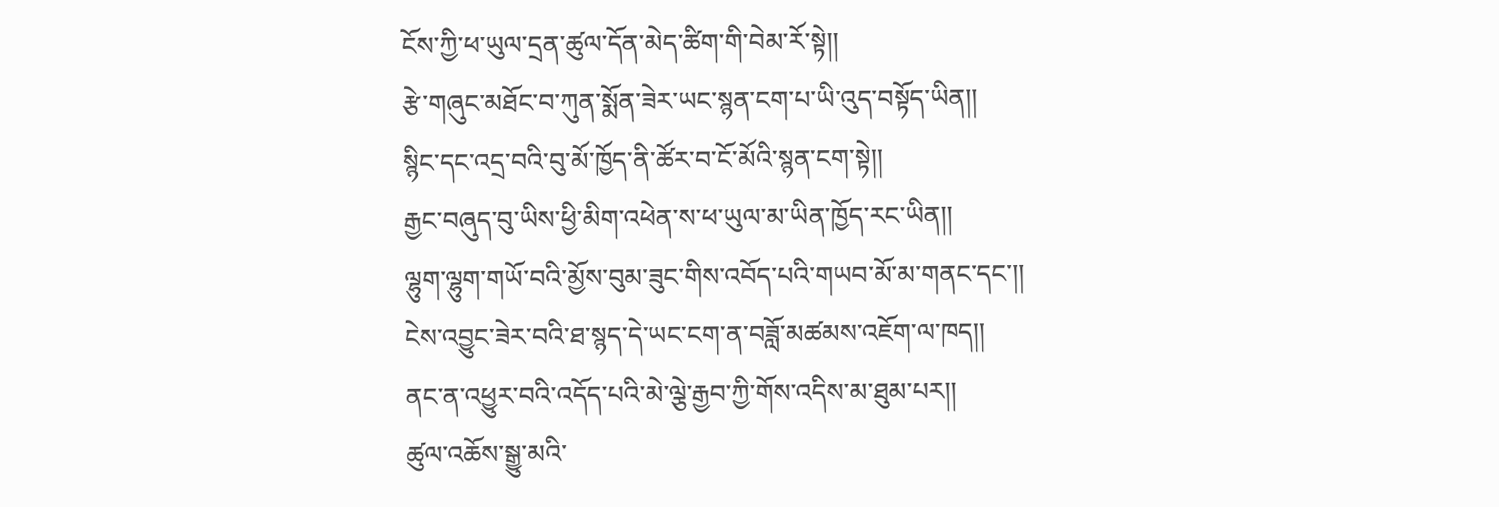ངོས་ཀྱི་ཕ་ཡུལ་དྲན་ཚུལ་དོན་མེད་ཚིག་གི་བེམ་རོ་སྟེ།།
རྩེ་གཞུང་མཐོང་བ་ཀུན་སྨོན་ཟེར་ཡང་སྙན་ངག་པ་ཡི་འུད་བསྟོད་ཡིན།།
སྙིང་དང་འདྲ་བའི་བུ་མོ་ཁྱོད་ནི་ཚོར་བ་ངོ་མོའི་སྙན་ངག་སྟེ།།
རྒྱང་བཞུད་བུ་ཡིས་ཕྱི་མིག་འཕེན་ས་ཕ་ཡུལ་མ་ཡིན་ཁྱོད་རང་ཡིན།།
ལྷུག་ལྷུག་གཡོ་བའི་མྱོས་བུམ་ཟུང་གིས་འབོད་པའི་གཡབ་མོ་མ་གནང་དང་།།
ངེས་འབྱུང་ཟེར་བའི་ཐ་སྙད་དེ་ཡང་ངག་ན་བཟློ་མཚམས་འཇོག་ལ་ཁད།།
ནང་ན་འཕྱུར་བའི་འདོད་པའི་མེ་ལྕེ་རྒྱབ་ཀྱི་གོས་འདིས་མ་ཐུམ་པར།།
ཚུལ་འཆོས་སྒྱུ་མའི་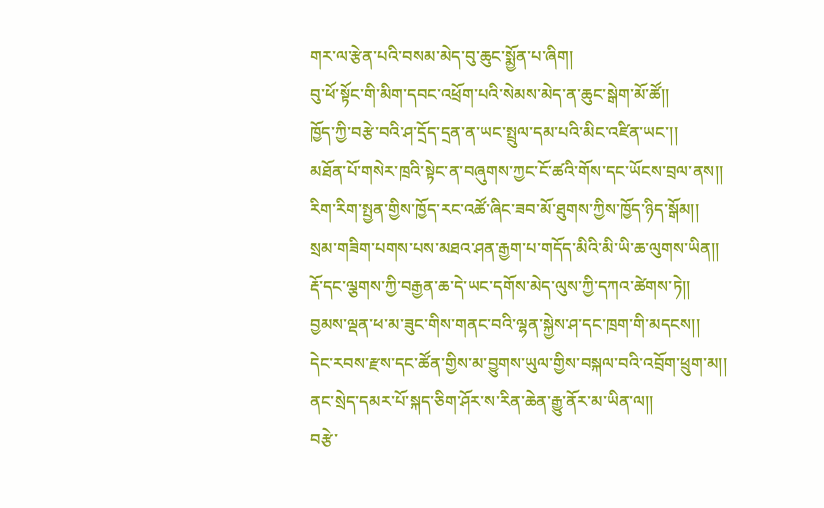གར་ལ་རྩེན་པའི་བསམ་མེད་བུ་ཆུང་སྨྱོན་པ་ཞིག།
བུ་ཕོ་སྟོང་གི་མིག་དབང་འཕྲོག་པའི་སེམས་མེད་ན་ཆུང་སྒེག་མོ་ཚོ།།
ཁྱོད་ཀྱི་བརྩེ་བའི་ཤ་དྲོད་དྲན་ན་ཡང་སྤྲུལ་དམ་པའི་མིང་འཛིན་ཡང་།།
མཐོན་པོ་གསེར་ཁྲའི་སྟེང་ན་བཞུགས་ཀྱང་ངོ་ཚའི་གོས་དང་ཡོངས་བྲལ་ནས།།
རིག་རིག་སྤྱན་གྱིས་ཁྱོད་རང་འཚོ་ཞིང་ཟབ་མོ་ཐུགས་ཀྱིས་ཁྱོད་ཉིད་སྒོམ།།
སྲམ་གཟིག་པགས་པས་མཐའ་ཤན་རྒྱག་པ་གདོད་མིའི་མི་ཡི་ཆ་ལུགས་ཡིན།།
རྡོ་དང་ལྕགས་ཀྱི་བརྒྱན་ཆ་དེ་ཡང་དགོས་མེད་ལུས་ཀྱི་དཀའ་ཚེགས་ཏེ།།
བྱམས་ལྡན་ཕ་མ་ཟུང་གིས་གནང་བའི་ལྷན་སྐྱེས་ཤ་དང་ཁྲག་གི་མདངས།།
དེང་རབས་རྫས་དང་ཚོན་གྱིས་མ་བྱུགས་ཡུལ་གྱིས་བསྐལ་བའི་འབྲོག་ཕྲུག་མ།།
ནང་སྲེད་དམར་པོ་སྐད་ཅིག་ཤོར་ས་རིན་ཆེན་རྒྱུ་ནོར་མ་ཡིན་ལ།།
བརྩེ་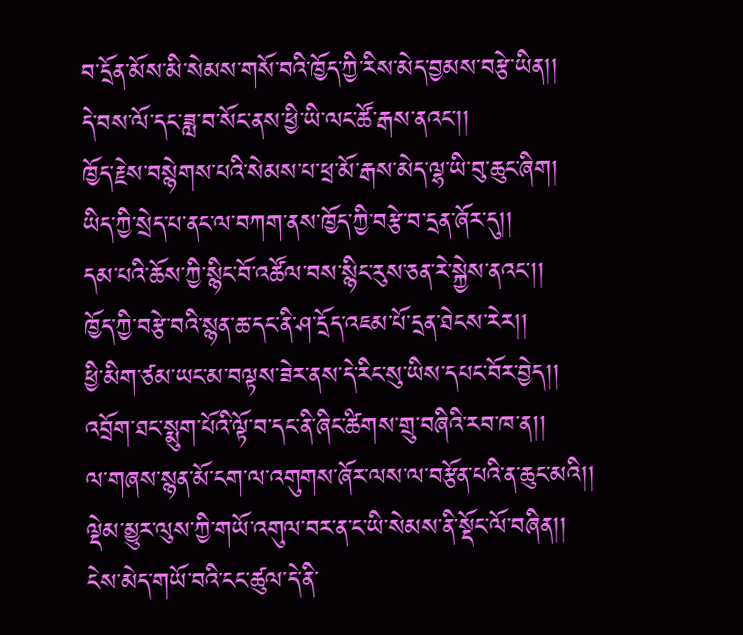བ་དྲོན་མོས་མི་སེམས་གསོ་བའི་ཁྱོད་ཀྱི་རིས་མེད་བྱམས་བརྩེ་ཡིན།།
དེ་བས་ལོ་དང་ཟླ་བ་སོང་ནས་ཕྱི་ཡི་ལང་ཚོ་རྒས་ནའང་།།
ཁྱོད་རྗེས་བསྙེགས་པའི་སེམས་པ་ཕྲ་མོ་རྒས་མེད་ལྷ་ཡི་བུ་ཆུང་ཞིག།
ཡིད་ཀྱི་སྲེད་པ་ནང་ལ་བཀག་ནས་ཁྱོད་ཀྱི་བརྩེ་བ་དྲན་ཞོར་དུ།།
དམ་པའི་ཆོས་ཀྱི་སྙིང་བོ་འཚོལ་བས་སྙིང་རུས་ཅན་རེ་སྐྱེས་ནའང་།།
ཁྱོད་ཀྱི་བརྩེ་བའི་སྙན་ཆ་དང་ནི་ཤ་དྲོད་འཇམ་པོ་དྲན་ཐེངས་རེར།།
ཕྱི་མིག་ཙམ་ཡང་མ་བལྟས་ཟེར་ནས་དེ་རིང་སུ་ཡིས་དཔང་བོར་བྱེད།།
འབྲོག་ཐང་སྨུག་པོའི་ལྟོ་བ་དང་ནི་ཞིང་ཚིགས་གྲུ་བཞིའི་རབ་ཁ་ན།།
ལ་གཞས་སྙན་མོ་ངག་ལ་འགུགས་ཞོར་ལས་ལ་བརྩོན་པའི་ན་ཆུང་མའི།།
ལྡེམ་མྱུར་ལུས་ཀྱི་གཡོ་འགུལ་བར་ན་ང་ཡི་སེམས་ནི་སྡོང་ལོ་བཞིན།།
ངེས་མེད་གཡོ་བའི་ངང་ཚུལ་དེ་ནི་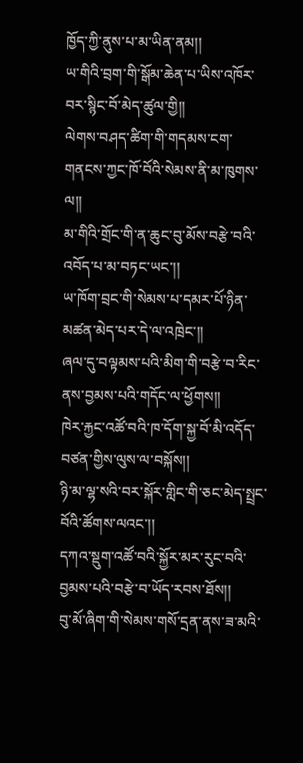ཁྱོད་ཀྱི་ནུས་པ་མ་ཡིན་ནམ།།
ཡ་གིའི་བྲག་གི་སྒོམ་ཆེན་པ་ཡིས་འཁོར་བར་སྙིང་བོ་མེད་ཚུལ་གྱི།།
ལེགས་བཤད་ཚིག་གི་གདམས་ངག་གནངས་ཀྱང་ཁོ་བོའི་སེམས་ནི་མ་ཁུགས་ལ།།
མ་གིའི་གྲོང་གི་ན་ཆུང་བུ་མོས་བརྩེ་བའི་འབོད་པ་མ་བཏང་ཡང་།།
ཡ་ཁོག་བྲང་གི་སེམས་པ་དམར་པོ་ཉིན་མཚན་མེད་པར་དེ་ལ་འཁྲེང་།།
ཞལ་དུ་བལྟམས་པའི་མིག་གི་བརྩེ་བ་རིང་ནས་བྱམས་པའི་གདོང་ལ་ཕྱོགས།།
ཁེར་རྐྱང་འཚོ་བའི་ཁ་དོག་སྐྱ་བོ་མི་འདོད་བཙན་གྱིས་ལུས་ལ་བསྐོས།།
ཉི་མ་ལྷ་སའི་བར་སྐོར་གླིང་གི་ཅང་མེད་སྤྲང་བོའི་ཚོགས་ལའང་།།
དཀའ་སྡུག་འཚོ་བའི་སྐྱོར་མར་རུང་བའི་བྱམས་པའི་བརྩེ་བ་ཡོད་རབས་ཐོས།།
བུ་མོ་ཞིག་གི་སེམས་གསོ་དྲན་ནས་ཟ་མའི་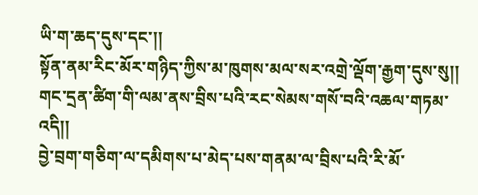ཡི་ག་ཆད་དུས་དང་།།
སྟོན་ནམ་རིང་མོར་གཉིད་ཀྱིས་མ་ཁུགས་མལ་སར་འགྲེ་ལྡོག་རྒྱག་དུས་སུ།།
གང་དྲན་ཚིག་གི་ལམ་ནས་བྲིས་པའི་རང་སེམས་གསོ་བའི་འཆལ་གཏམ་འདི།།
བྱེ་བྲག་གཅིག་ལ་དམིགས་པ་མེད་པས་གནམ་ལ་བྲིས་པའི་རི་མོ་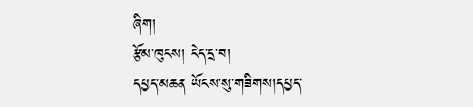ཞིག།
རྩོམ་ཁུངས། ངེད་དྲ་བ།
དཔྱད་མཆན ཡོངས་སུ་གཟིགས།དཔྱད་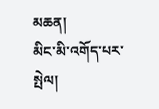མཆན།
མིང་མི་འགོད་པར་སྤེལ།